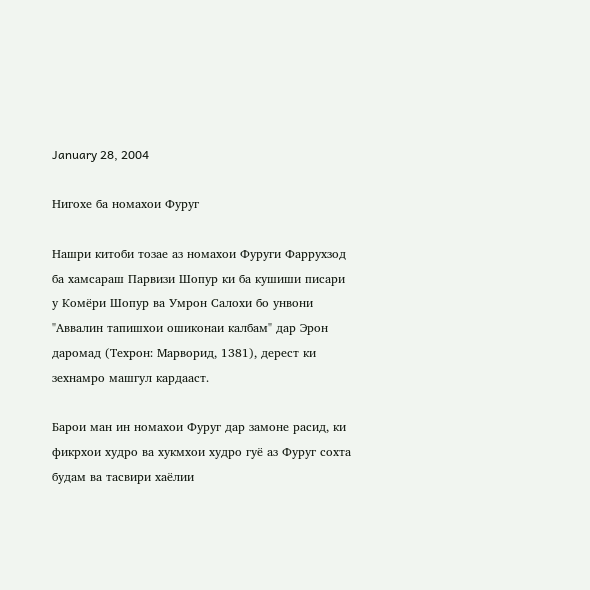January 28, 2004

Нигохе ба номахои Фуруг

Нашри китоби тозае аз номахои Фуруги Фаррухзод ба хамсараш Парвизи Шопур ки ба кушиши писари у Комёри Шопур ва Умрон Салохи бо унвони "Аввалин тапишхои ошиконаи калбам" дар Эрон даромад (Техрон: Марворид, 1381), дерест ки зехнамро машгул кардааст.

Барои ман ин номахои Фуруг дар замоне расид, ки фикрхои худро ва хукмхои худро гуё аз Фуруг сохта будам ва тасвири хаёлии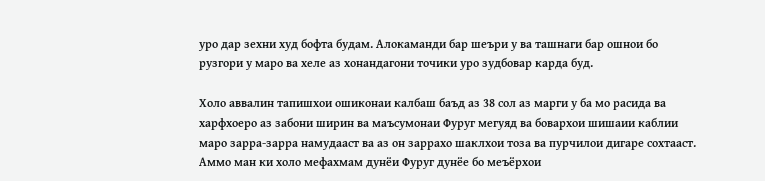уро дар зехни худ бофта будам. Алокаманди бар шеъри у ва ташнаги бар ошнои бо рузгори у маро ва хеле аз хонандагони точики уро зудбовар карда буд.

Холо аввалин тапишхои ошиконаи калбаш баъд аз 38 сол аз марги у ба мо расида ва харфхоеро аз забони ширин ва маъсумонаи Фуруг мегуяд ва бовархои шишаии каблии маро зарра-зарра намудааст ва аз он заррахо шаклхои тоза ва пурчилои дигаре сохтааст. Аммо ман ки холо мефахмам дунёи Фуруг дунёе бо меъёрхои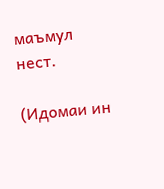маъмул нест.

(Идомаи ин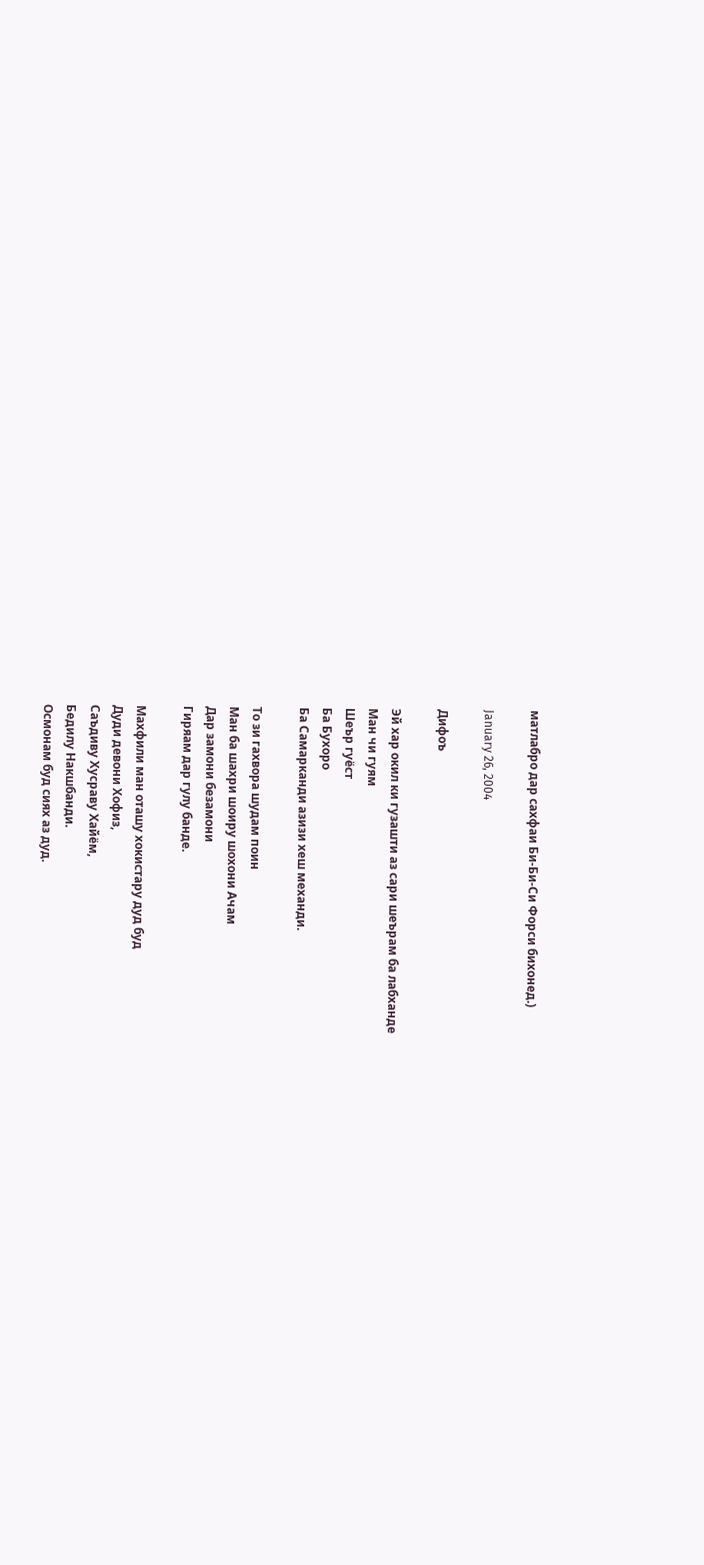матлабро дар сахфаи Би-Би-Си Форси бихонед.)

January 26, 2004

Дифоъ

Эй хар окил ки гузашти аз сари шеърам ба лабханде
Ман чи гуям
Шеър гуёст
Ба Бухоро
Ба Самарканди азизи хеш механди.

То зи гахвора шудам поин
Ман ба шахри шоиру шохони Ачам
Дар замони безамони
Гиряам дар гулу банде.

Махфили ман оташу хокистару дуд буд
Дуди девони Хофиз,
Саъдиву Хусраву Хайём,
Бедилу Накшбанди.
Осмонам буд сиях аз дуд.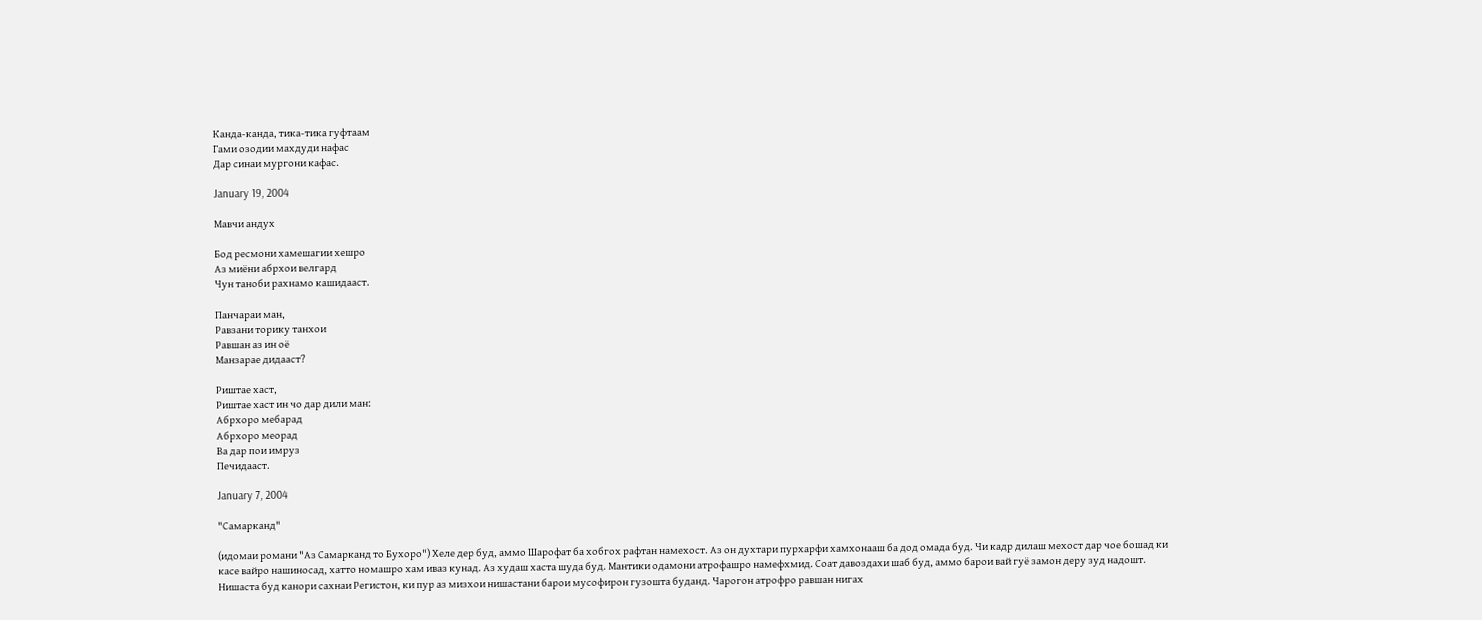Канда-канда, тика-тика гуфтаам
Гами озодии махдуди нафас
Дар синаи мургони кафас.

January 19, 2004

Мавчи андух

Бод ресмони хамешагии хешро
Аз миёни абрхои велгард
Чун таноби рахнамо кашидааст.

Панчараи ман,
Равзани торику танхои
Равшан аз ин оё
Манзарае дидааст?

Риштае хаст,
Риштае хаст ин чо дар дили ман:
Абрхоро мебарад
Абрхоро меорад
Ва дар пои имруз
Печидааст.

January 7, 2004

"Самарканд"

(идомаи романи "Аз Самарканд то Бухоро") Хеле дер буд, аммо Шарофат ба хобгох рафтан намехост. Аз он духтари пурхарфи хамхонааш ба дод омада буд. Чи кадр дилаш мехост дар чое бошад ки касе вайро нашиносад, хатто номашро хам иваз кунад. Аз худаш хаста шуда буд. Мантики одамони атрофашро намефхмид. Соат давоздахи шаб буд, аммо барои вай гуё замон деру зуд надошт. Нишаста буд канори сахнаи Регистон, ки пур аз мизхои нишастани барои мусофирон гузошта буданд. Чарогон атрофро равшан нигах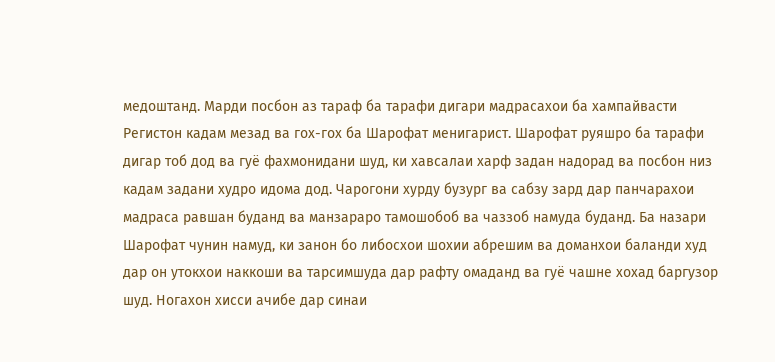медоштанд. Марди посбон аз тараф ба тарафи дигари мадрасахои ба хампайвасти Регистон кадам мезад ва гох-гох ба Шарофат менигарист. Шарофат руяшро ба тарафи дигар тоб дод ва гуё фахмонидани шуд, ки хавсалаи харф задан надорад ва посбон низ кадам задани худро идома дод. Чарогони хурду бузург ва сабзу зард дар панчарахои мадраса равшан буданд ва манзараро тамошобоб ва чаззоб намуда буданд. Ба назари Шарофат чунин намуд, ки занон бо либосхои шохии абрешим ва доманхои баланди худ дар он утокхои наккоши ва тарсимшуда дар рафту омаданд ва гуё чашне хохад баргузор шуд. Ногахон хисси ачибе дар синаи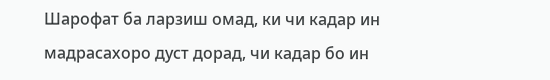Шарофат ба ларзиш омад, ки чи кадар ин мадрасахоро дуст дорад, чи кадар бо ин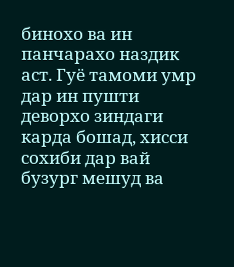бинохо ва ин панчарахо наздик аст. Гуё тамоми умр дар ин пушти деворхо зиндаги карда бошад, хисси сохиби дар вай бузург мешуд ва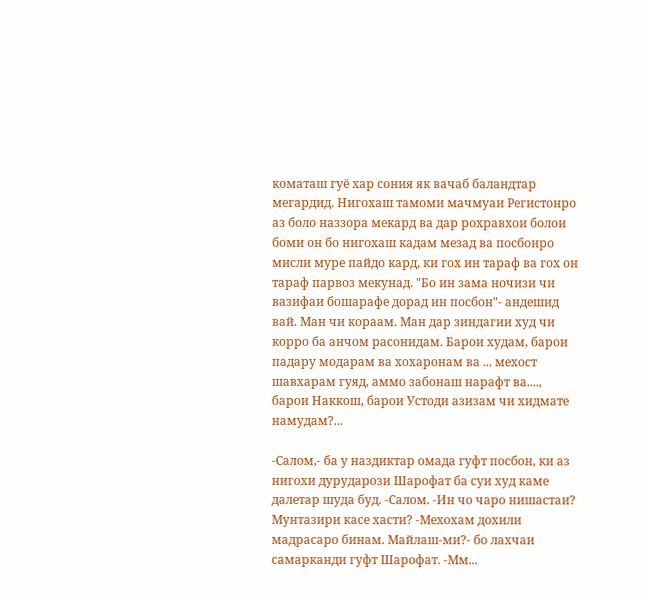коматаш гуё хар сония як вачаб баландтар мегардид. Нигохаш тамоми мачмуаи Регистонро аз боло наззора мекард ва дар рохравхои болои боми он бо нигохаш кадам мезад ва посбонро мисли муре пайдо кард, ки гох ин тараф ва гох он тараф парвоз мекунад. "Бо ин зама ночизи чи вазифаи бошарафе дорад ин посбон"- андешид вай. Ман чи кораам. Ман дар зиндагии худ чи корро ба анчом расонидам. Барои худам, барои падару модарам ва хохаронам ва ... мехост шавхарам гуяд, аммо забонаш нарафт ва...., барои Наккош, барои Устоди азизам чи хидмате намудам?...

-Салом,- ба у наздиктар омада гуфт посбон, ки аз нигохи дурударози Шарофат ба суи худ каме далетар шуда буд. -Салом. -Ин чо чаро нишастаи? Мунтазири касе хасти? -Мехохам дохили мадрасаро бинам. Майлаш-ми?- бо лахчаи самарканди гуфт Шарофат. -Мм...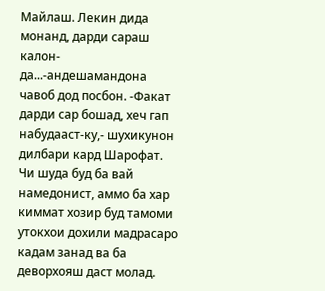Майлаш. Лекин дида монанд, дарди сараш калон-да...-андешамандона чавоб дод посбон. -Факат дарди сар бошад, хеч гап набудааст-ку,- шухикунон дилбари кард Шарофат. Чи шуда буд ба вай намедонист, аммо ба хар киммат хозир буд тамоми утокхои дохили мадрасаро кадам занад ва ба деворхояш даст молад.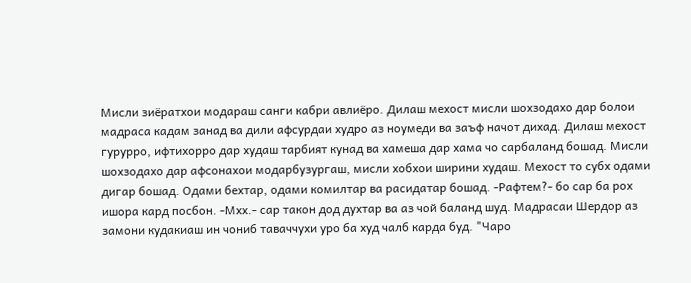Мисли зиёратхои модараш санги кабри авлиёро. Дилаш мехост мисли шохзодахо дар болои мадраса кадам занад ва дили афсурдаи худро аз ноумеди ва заъф начот дихад. Дилаш мехост гурурро, ифтихорро дар худаш тарбият кунад ва хамеша дар хама чо сарбаланд бошад. Мисли шохзодахо дар афсонахои модарбузургаш, мисли хобхои ширини худаш. Мехост то субх одами дигар бошад. Одами бехтар, одами комилтар ва расидатар бошад. -Рафтем?- бо сар ба рох ишора кард посбон. -Мхх.- сар такон дод духтар ва аз чой баланд шуд. Мадрасаи Шердор аз замони кудакиаш ин чониб таваччухи уро ба худ чалб карда буд. "Чаро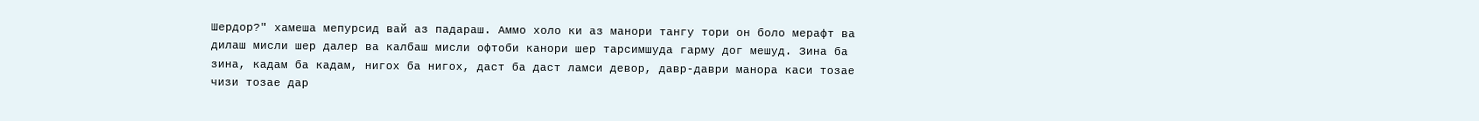Шердор?" хамеша мепурсид вай аз падараш. Аммо холо ки аз манори тангу тори он боло мерафт ва дилаш мисли шер далер ва калбаш мисли офтоби канори шер тарсимшуда гарму дог мешуд. Зина ба зина, кадам ба кадам, нигох ба нигох, даст ба даст ламси девор, давр-даври манора каси тозае чизи тозае дар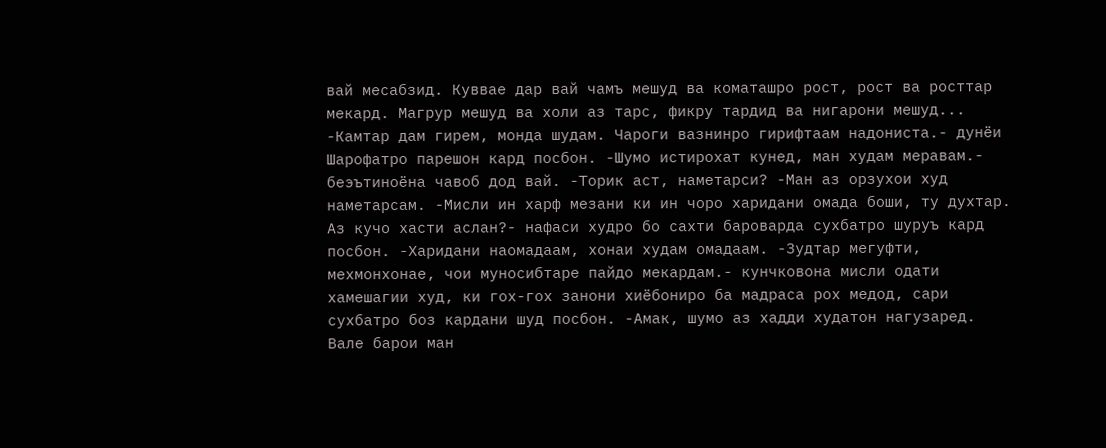вай месабзид. Куввае дар вай чамъ мешуд ва коматашро рост, рост ва росттар мекард. Магрур мешуд ва холи аз тарс, фикру тардид ва нигарони мешуд... -Камтар дам гирем, монда шудам. Чароги вазнинро гирифтаам надониста.- дунёи Шарофатро парешон кард посбон. -Шумо истирохат кунед, ман худам меравам.- беэътиноёна чавоб дод вай. -Торик аст, наметарси? -Ман аз орзухои худ наметарсам. -Мисли ин харф мезани ки ин чоро харидани омада боши, ту духтар. Аз кучо хасти аслан?- нафаси худро бо сахти бароварда сухбатро шуруъ кард посбон. -Харидани наомадаам, хонаи худам омадаам. -Зудтар мегуфти, мехмонхонае, чои муносибтаре пайдо мекардам.- кунчковона мисли одати хамешагии худ, ки гох-гох занони хиёбониро ба мадраса рох медод, сари сухбатро боз кардани шуд посбон. -Амак, шумо аз хадди худатон нагузаред. Вале барои ман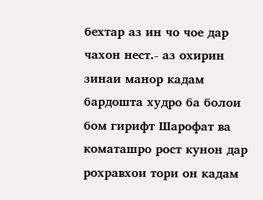бехтар аз ин чо чое дар чахон нест.- аз охирин зинаи манор кадам бардошта худро ба болои бом гирифт Шарофат ва коматашро рост кунон дар рохравхои тори он кадам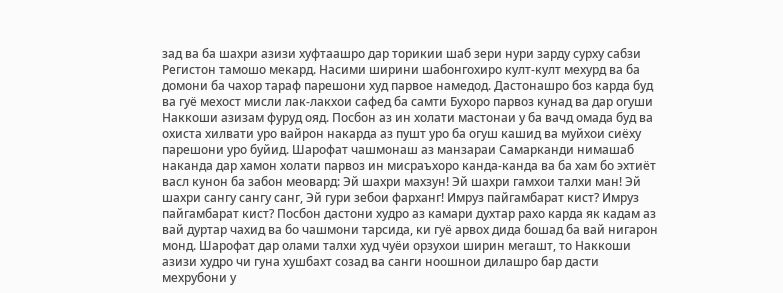зад ва ба шахри азизи хуфтаашро дар торикии шаб зери нури зарду сурху сабзи Регистон тамошо мекард. Насими ширини шабонгохиро култ-култ мехурд ва ба домони ба чахор тараф парешони худ парвое намедод. Дастонашро боз карда буд ва гуё мехост мисли лак-лакхои сафед ба самти Бухоро парвоз кунад ва дар огуши Наккоши азизам фуруд ояд. Посбон аз ин холати мастонаи у ба вачд омада буд ва охиста хилвати уро вайрон накарда аз пушт уро ба огуш кашид ва муйхои сиёху парешони уро буйид. Шарофат чашмонаш аз манзараи Самарканди нимашаб наканда дар хамон холати парвоз ин мисраъхоро канда-канда ва ба хам бо эхтиёт васл кунон ба забон меовард: Эй шахри махзун! Эй шахри гамхои талхи ман! Эй шахри сангу сангу санг, Эй гури зебои фарханг! Имруз пайгамбарат кист? Имруз пайгамбарат кист? Посбон дастони худро аз камари духтар рахо карда як кадам аз вай дуртар чахид ва бо чашмони тарсида, ки гуё арвох дида бошад ба вай нигарон монд. Шарофат дар олами талхи худ чуёи орзухои ширин мегашт, то Наккоши азизи худро чи гуна хушбахт созад ва санги ноошнои дилашро бар дасти мехрубони у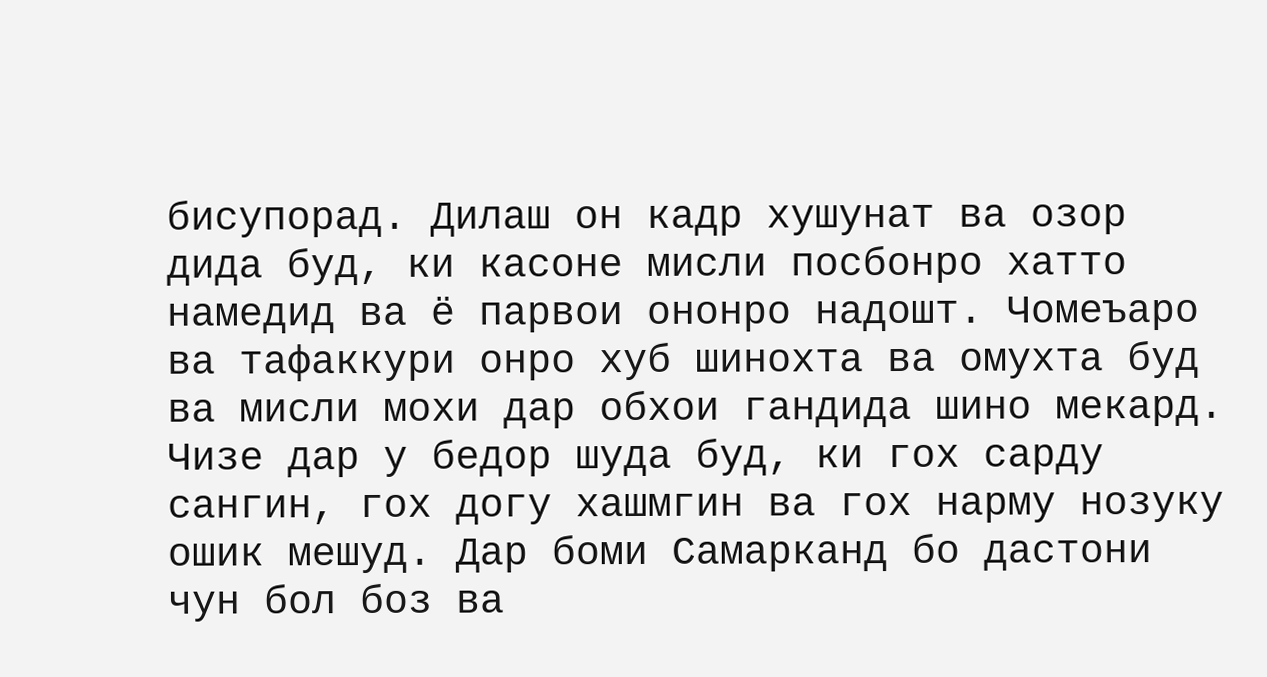бисупорад. Дилаш он кадр хушунат ва озор дида буд, ки касоне мисли посбонро хатто намедид ва ё парвои ононро надошт. Чомеъаро ва тафаккури онро хуб шинохта ва омухта буд ва мисли мохи дар обхои гандида шино мекард. Чизе дар у бедор шуда буд, ки гох сарду сангин, гох догу хашмгин ва гох нарму нозуку ошик мешуд. Дар боми Самарканд бо дастони чун бол боз ва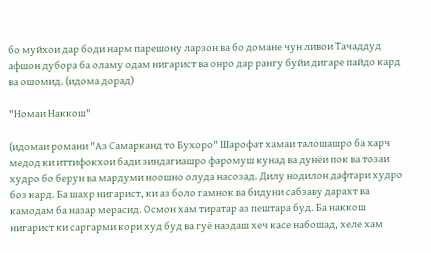бо муйхои дар боди нарм парешону ларзон ва бо домане чун ливои Тачаддуд афшон дубора ба оламу одам нигарист ва онро дар рангу буйи дигаре пайдо кард ва ошомид. (идома дорад)

"Номаи Наккош"

(идомаи романи "Аз Самарканд то Бухоро" Шарофат хамаи талошашро ба харч медод ки иттифокхои бади зиндагиашро фаромуш кунад ва дунёи пок ва тозаи худро бо берун ва мардуми ноошно олуда насозад. Дилу нодилон дафтари худро боз кард. Ба шахр нигарист, ки аз боло гамнок ва бидуни сабзаву дарахт ва камодам ба назар мерасид. Осмон хам тиратар аз пештара буд. Ба наккош нигарист ки саргарми кори худ буд ва гуё наздаш хеч касе набошад, хеле хам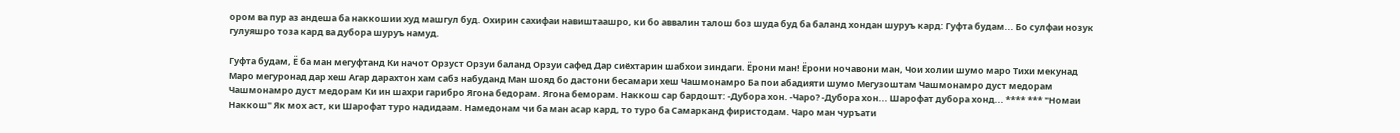ором ва пур аз андеша ба наккошии худ машгул буд. Охирин сахифаи навиштаашро, ки бо аввалин талош боз шуда буд ба баланд хондан шуруъ кард: Гуфта будам... Бо сулфаи нозук гулуяшро тоза кард ва дубора шуруъ намуд.

Гуфта будам, Ё ба ман мегуфтанд Ки начот Орзуст Орзуи баланд Орзуи сафед Дар сиёхтарин шабхои зиндаги. Ёрони ман! Ёрони ночавони ман, Чои холии шумо маро Тихи мекунад Маро мегуронад дар хеш Агар дарахтон хам сабз набуданд Ман шояд бо дастони бесамари хеш Чашмонамро Ба пои абадияти шумо Мегузоштам Чашмонамро дуст медорам Чашмонамро дуст медорам Ки ин шахри гарибро Ягона бедорам. Ягона беморам. Наккош сар бардошт: -Дубора хон. -Чаро? -Дубора хон... Шарофат дубора хонд... **** *** "Номаи Наккош" Як мох аст, ки Шарофат туро надидаам. Намедонам чи ба ман асар кард, то туро ба Самарканд фиристодам. Чаро ман чуръати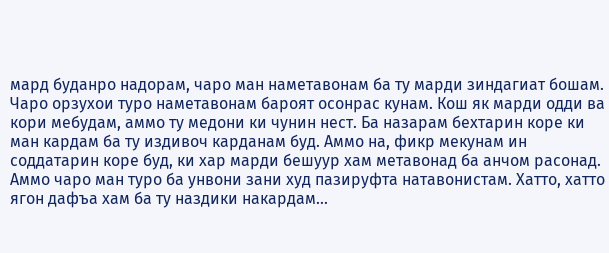мард буданро надорам, чаро ман наметавонам ба ту марди зиндагиат бошам. Чаро орзухои туро наметавонам бароят осонрас кунам. Кош як марди одди ва кори мебудам, аммо ту медони ки чунин нест. Ба назарам бехтарин коре ки ман кардам ба ту издивоч карданам буд. Аммо на, фикр мекунам ин соддатарин коре буд, ки хар марди бешуур хам метавонад ба анчом расонад. Аммо чаро ман туро ба унвони зани худ пазируфта натавонистам. Хатто, хатто ягон дафъа хам ба ту наздики накардам...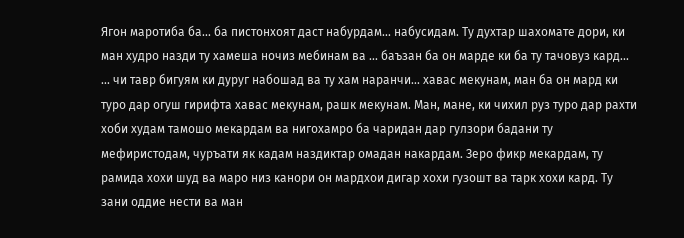Ягон маротиба ба... ба пистонхоят даст набурдам... набусидам. Ту духтар шахомате дори, ки ман худро назди ту хамеша ночиз мебинам ва ... баъзан ба он марде ки ба ту тачовуз кард... ... чи тавр бигуям ки дуруг набошад ва ту хам наранчи... хавас мекунам, ман ба он мард ки туро дар огуш гирифта хавас мекунам, рашк мекунам. Ман, мане, ки чихил руз туро дар рахти хоби худам тамошо мекардам ва нигохамро ба чаридан дар гулзори бадани ту мефиристодам, чуръати як кадам наздиктар омадан накардам. Зеро фикр мекардам, ту рамида хохи шуд ва маро низ канори он мардхои дигар хохи гузошт ва тарк хохи кард. Ту зани оддие нести ва ман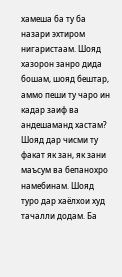хамеша ба ту ба назари эхтиром нигаристаам. Шояд хазорон занро дида бошам, шояд бештар, аммо пеши ту чаро ин кадар заиф ва андешаманд хастам? Шояд дар чисми ту факат як зан, як зани маъсум ва бепанохро намебинам. Шояд туро дар хаёлхои худ тачалли додам. Ба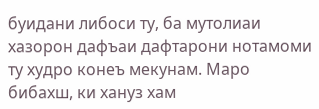буидани либоси ту, ба мутолиаи хазорон дафъаи дафтарони нотамоми ту худро конеъ мекунам. Маро бибахш, ки хануз хам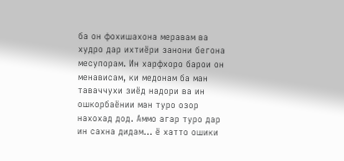ба он фохишахона меравам ва худро дар ихтиёри занони бегона месупорам. Ин харфхоро барои он менависам, ки медонам ба ман таваччухи зиёд надори ва ин ошкорбаёнии ман туро озор нахохад дод. Аммо агар туро дар ин сахна дидам... ё хатто ошики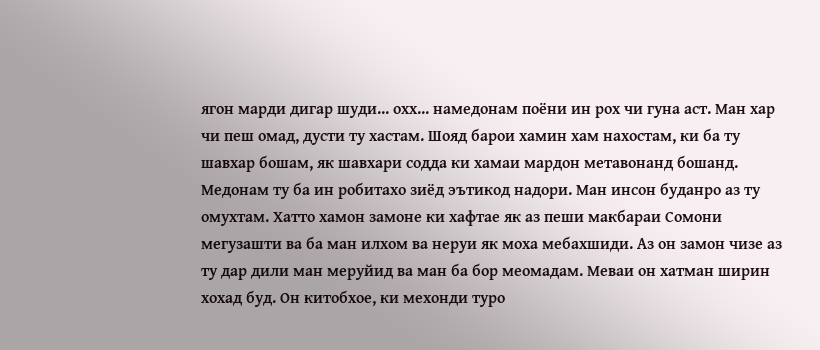ягон марди дигар шуди... охх... намедонам поёни ин рох чи гуна аст. Ман хар чи пеш омад, дусти ту хастам. Шояд барои хамин хам нахостам, ки ба ту шавхар бошам, як шавхари содда ки хамаи мардон метавонанд бошанд. Медонам ту ба ин робитахо зиёд эътикод надори. Ман инсон буданро аз ту омухтам. Хатто хамон замоне ки хафтае як аз пеши макбараи Сомони мегузашти ва ба ман илхом ва неруи як моха мебахшиди. Аз он замон чизе аз ту дар дили ман меруйид ва ман ба бор меомадам. Меваи он хатман ширин хохад буд. Он китобхое, ки мехонди туро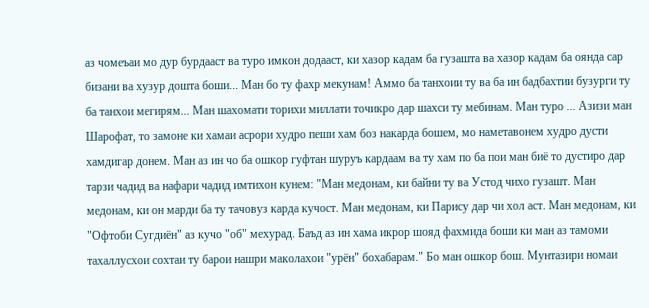аз чомеъаи мо дур бурдааст ва туро имкон додааст, ки хазор кадам ба гузашта ва хазор кадам ба оянда сар бизани ва хузур дошта боши... Ман бо ту фахр мекунам! Аммо ба танхоии ту ва ба ин бадбахтии бузурги ту ба танхои мегирям... Ман шахомати торихи миллати точикро дар шахси ту мебинам. Ман туро ... Азизи ман Шарофат, то замоне ки хамаи асрори худро пеши хам боз накарда бошем, мо наметавонем худро дусти хамдигар донем. Ман аз ин чо ба ошкор гуфтан шуруъ кардаам ва ту хам по ба пои ман биё то дустиро дар тарзи чадид ва нафари чадид имтихон кунем: "Ман медонам, ки байни ту ва Устод чихо гузашт. Ман медонам, ки он марди ба ту тачовуз карда кучост. Ман медонам, ки Парису дар чи хол аст. Ман медонам, ки "Офтоби Сугдиён" аз кучо "об" мехурад. Баъд аз ин хама икрор шояд фахмида боши ки ман аз тамоми тахаллусхои сохтаи ту барои нашри маколахои "урён" бохабарам." Бо ман ошкор бош. Мунтазири номаи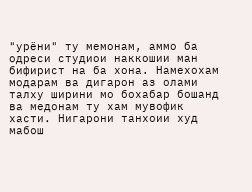"урёни" ту мемонам, аммо ба одреси студиои наккошии ман бифирист на ба хона. Намехохам модарам ва дигарон аз олами талху ширини мо бохабар бошанд ва медонам ту хам мувофик хасти. Нигарони танхоии худ мабош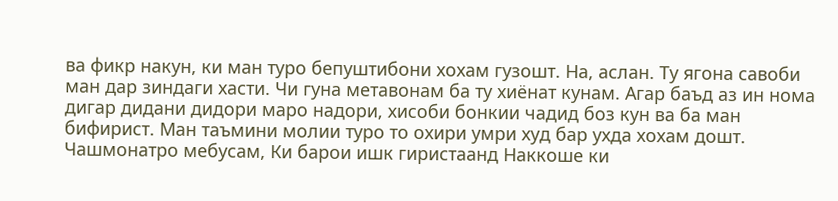ва фикр накун, ки ман туро бепуштибони хохам гузошт. На, аслан. Ту ягона савоби ман дар зиндаги хасти. Чи гуна метавонам ба ту хиёнат кунам. Агар баъд аз ин нома дигар дидани дидори маро надори, хисоби бонкии чадид боз кун ва ба ман бифирист. Ман таъмини молии туро то охири умри худ бар ухда хохам дошт. Чашмонатро мебусам, Ки барои ишк гиристаанд Наккоше ки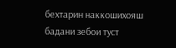бехтарин наккошихояш бадани зебои туст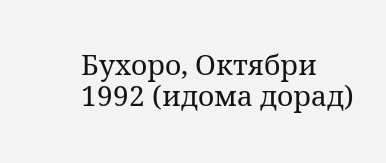Бухоро, Октябри 1992 (идома дорад)